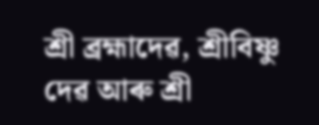শ্রী ব্রহ্মাদেৱ, শ্রীবিষ্ণু দেৱ আৰু শ্রী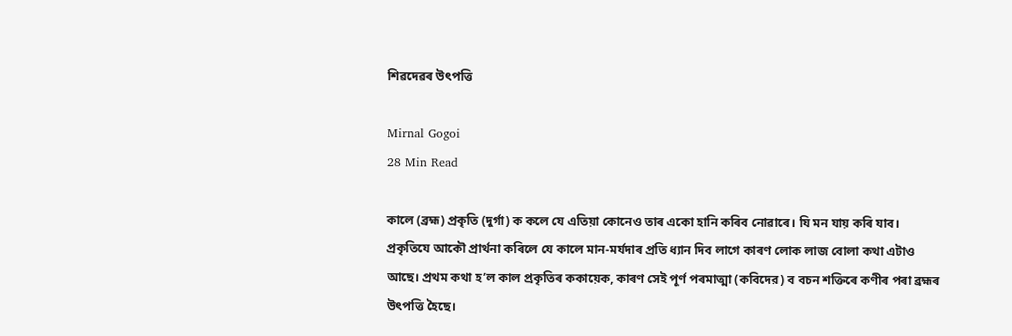শিৱদেৱৰ উৎপত্তি

Mirnal Gogoi
28 Min Read

কালে (ব্রহ্ম) প্রকৃতি (দুর্গা) ক কলে যে এতিয়া কোনেও তাৰ একো হানি কৰিব নোৱাৰে। যি মন যায় কৰি যাব। প্রকৃতিযে আকৌ প্রার্থনা কৰিলে যে কালে মান-মর্যদাৰ প্রতি ধ্যান দিব লাগে কাৰণ লোক লাজ বোলা কথা এটাও আছে। প্রথম কথা হ’ল কাল প্রকৃতিৰ ককায়েক, কাৰণ সেই পূর্ণ পৰমাত্মা (কবিদের) ব বচন শক্তিৰে কণীৰ পৰা ব্ৰহ্মৰ উৎপত্তি হৈছে।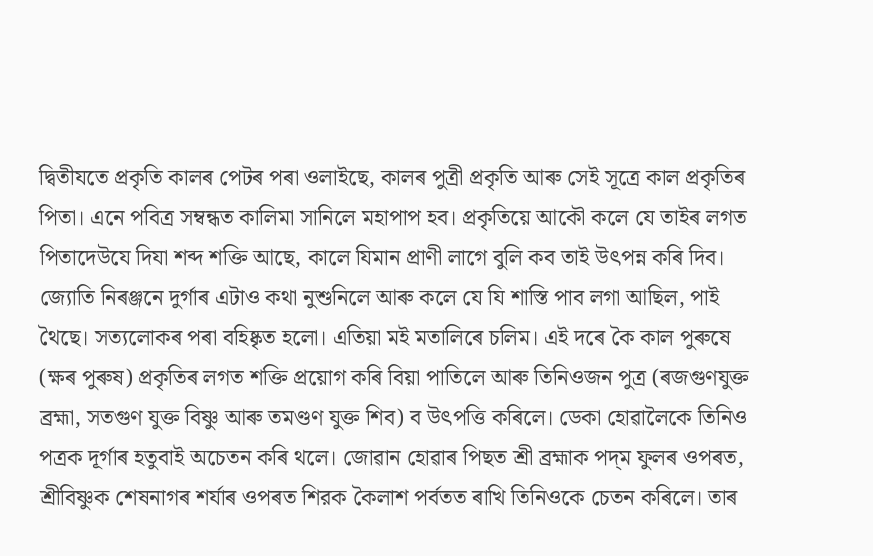দ্বিতীযতে প্রকৃতি কালৰ পেটৰ পৰা ওলাইছে, কালৰ পুত্ৰী প্ৰকৃতি আৰু সেই সূত্রে কাল প্রকৃতিৰ পিতা। এনে পবিত্র সম্বন্ধত কালিমা সানিলে মহাপাপ হব। প্রকৃতিয়ে আকৌ কলে যে তাইৰ লগত পিতাদেউযে দিযা শব্দ শক্তি আছে, কালে যিমান প্রাণী লাগে বুলি কব তাই উৎপন্ন কৰি দিব। জ্যোতি নিৰঞ্জনে দুর্গাৰ এটাও কথা নুশুনিলে আৰু কলে যে যি শাস্তি পাব লগা আছিল, পাই থৈছে। সত্যলোকৰ পৰা বহিষ্কৃত হলো। এতিয়া মই মতালিৰে চলিম। এই দৰে কৈ কাল পুৰুষে (ক্ষৰ পুৰুষ) প্রকৃতিৰ লগত শক্তি প্রয়োগ কৰি বিয়া পাতিলে আৰু তিনিওজন পুত্ৰ (ৰজগুণযুক্ত ব্রহ্মা, সতগুণ যুক্ত বিষ্ণু আৰু তমণ্ডণ যুক্ত শিব) ব উৎপত্তি কৰিলে। ডেকা হোৱালৈকে তিনিও পত্ৰক দূৰ্গাৰ হতুবাই অচেতন কৰি থলে। জোৱান হোৱাৰ পিছত শ্রী ব্ৰহ্মাক পদ্‌ম ফুলৰ ওপৰত, শ্রীবিষ্ণুক শেষনাগৰ শৰ্যাৰ ওপৰত শিরক কৈলাশ পর্বতত ৰাখি তিনিওকে চেতন কৰিলে। তাৰ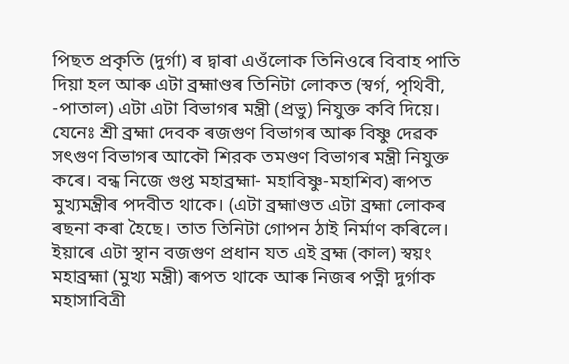পিছত প্রকৃতি (দুর্গা) ৰ দ্বাৰা এওঁলোক তিনিওৰে বিবাহ পাতি দিয়া হল আৰু এটা ব্রহ্মাণ্ডৰ তিনিটা লোকত (স্বৰ্গ, পৃথিবী, -পাতাল) এটা এটা বিভাগৰ মন্ত্রী (প্রভু) নিযুক্ত কবি দিয়ে। যেনেঃ শ্রী ব্রহ্মা দেবক ৰজগুণ বিভাগৰ আৰু বিষ্ণু দেৱক সৎগুণ বিভাগৰ আকৌ শিরক তমণ্ডণ বিভাগৰ মন্ত্রী নিযুক্ত কৰে। বন্ধ নিজে গুপ্ত মহাব্রহ্মা- মহাবিষ্ণু-মহাশিব) ৰূপত মুখ্যমন্ত্ৰীৰ পদবীত থাকে। (এটা ব্রহ্মাণ্ডত এটা ব্রহ্মা লোকৰ ৰছনা কৰা হৈছে। তাত তিনিটা গোপন ঠাই নির্মাণ কৰিলে। ইয়াৰে এটা স্থান বজগুণ প্রধান যত এই ব্রহ্ম (কাল) স্বয়ং মহাব্রহ্মা (মুখ্য মন্ত্রী) ৰূপত থাকে আৰু নিজৰ পত্নী দুর্গাক মহাসাবিত্রী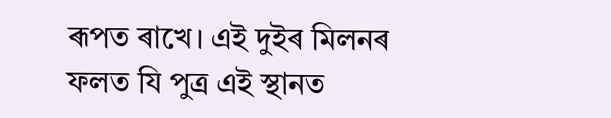ৰূপত ৰাখে। এই দুইৰ মিলনৰ ফলত যি পুত্র এই স্থানত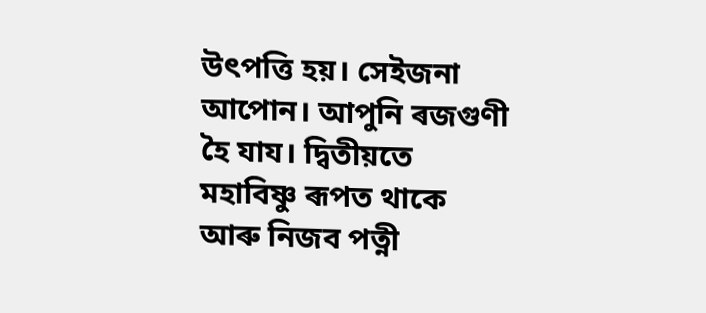উৎপত্তি হয়। সেইজনা আপোন। আপুনি ৰজগুণী হৈ যায। দ্বিতীয়তে মহাবিষ্ণু ৰূপত থাকে আৰু নিজব পত্নী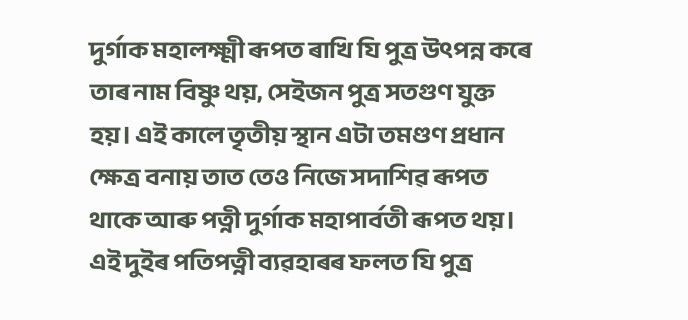দুর্গাক মহালক্ষ্মী ৰূপত ৰাখি যি পুত্র উৎপন্ন কৰে তাৰ নাম বিষ্ণু থয়, সেইজন পুত্র সতগুণ যুক্ত হয়। এই কালে তৃতীয় স্থান এটা তমণ্ডণ প্রধান ক্ষেত্র বনায় তাত তেও নিজে সদাশিৱ ৰূপত থাকে আৰু পত্নী দুর্গাক মহাপাৰ্বতী ৰূপত থয়। এই দুইৰ পতিপত্নী ব্যৱহাৰৰ ফলত যি পুত্র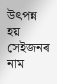উৎপন্ন হয় সেইজনৰ নাম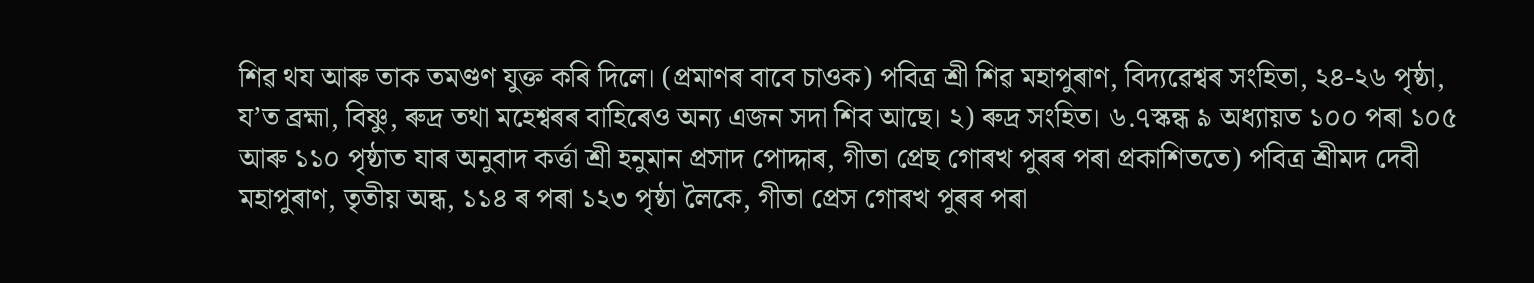শিৱ থয আৰু তাক তমণ্ডণ যুক্ত কৰি দিলে। (প্ৰমাণৰ বাবে চাওক) পবিত্র শ্রী শিৱ মহাপুৰাণ, বিদ্যৱেশ্বৰ সংহিতা, ২৪-২৬ পৃষ্ঠা, য’ত ব্ৰহ্মা, বিষ্ণু, ৰুদ্ৰ তথা মহেশ্বৰৰ বাহিৰেও অন্য এজন সদা শিব আছে। ২) ৰুদ্ৰ সংহিত। ৬.৭স্কন্ধ ৯ অধ্যায়ত ১০০ পৰা ১০৫ আৰু ১১০ পৃষ্ঠাত যাৰ অনুবাদ কর্ত্তা শ্রী হনুমান প্রসাদ পোদ্দাৰ, গীতা প্ৰেছ গোৰখ পুৰৰ পৰা প্ৰকাশিততে) পবিত্র শ্রীমদ দেবী মহাপুৰাণ, তৃতীয় অন্ধ, ১১৪ ৰ পৰা ১২৩ পৃষ্ঠা লৈকে, গীতা প্রেস গোৰখ পুৰৰ পৰা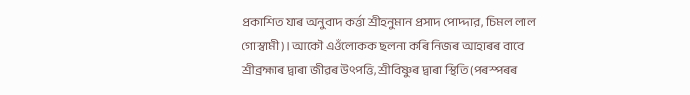প্ৰকাশিত যাৰ অনুবাদ কৰ্ত্তা শ্রীহনুমান প্রসাদ পোদ্দার, চিমল লাল গোস্বামী)। আকৌ এওঁলোকক ছলনা কৰি নিজৰ আহাৰৰ বাবে শ্রীব্ৰহ্মাৰ দ্বাৰা জীৱৰ উৎপত্তি, শ্রীবিষ্ণুৰ দ্বাৰা স্থিতি (পৰস্পৰৰ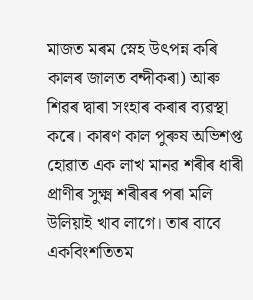মাজত মৰম স্নেহ উৎপন্ন কৰি কালৰ জালত বন্দীকৰা) আৰু শিৱৰ দ্বাৰা সংহাৰ কৰাৰ ব্যৱস্থা কৰে। কাৰণ কাল পুৰুষ অভিশপ্ত হোৱাত এক লাখ মানৱ শৰীৰ ধাৰী প্ৰাণীৰ সুক্ষ্ম শৰীৰৰ পৰা মলি উলিয়াই খাব লাগে। তাৰ বাবে একবিংশতিতম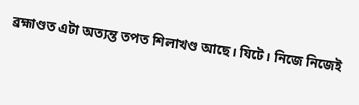ব্রহ্মাণ্ডত এটা অত্যন্ত তপত শিলাখণ্ড আছে। যিটে। নিজে নিজেই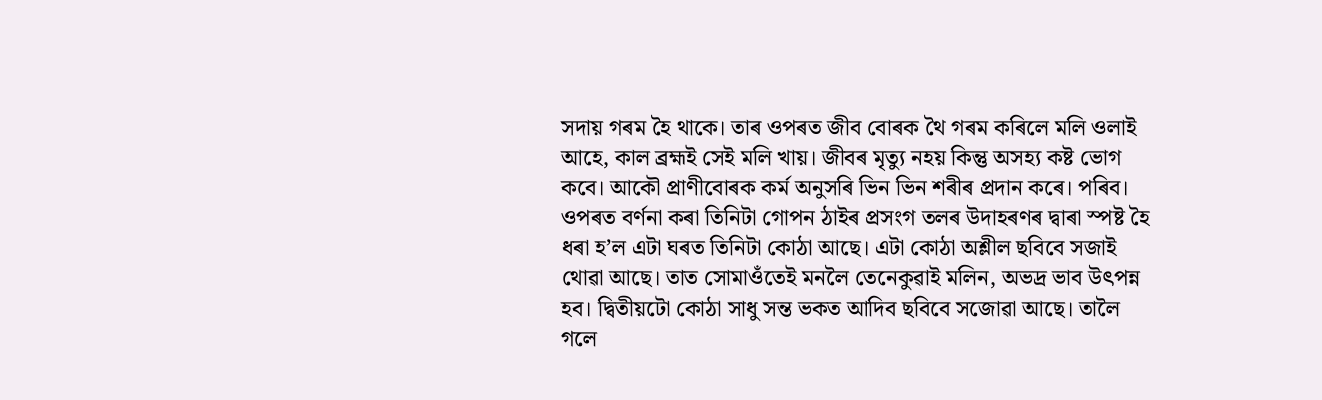সদায় গৰম হৈ থাকে। তাৰ ওপৰত জীব বোৰক থৈ গৰম কৰিলে মলি ওলাই আহে, কাল ব্রহ্মই সেই মলি খায়। জীবৰ মৃত্যু নহয় কিন্তু অসহ্য কষ্ট ভোগ কবে। আকৌ প্রাণীবোৰক কৰ্ম অনুসৰি ভিন ভিন শৰীৰ প্ৰদান কৰে। পৰিব। ওপৰত বৰ্ণনা কৰা তিনিটা গোপন ঠাইৰ প্ৰসংগ তলৰ উদাহৰণৰ দ্বাৰা স্পষ্ট হৈ ধৰা হ’ল এটা ঘৰত তিনিটা কোঠা আছে। এটা কোঠা অশ্লীল ছবিবে সজাই থোৱা আছে। তাত সোমাওঁতেই মনলৈ তেনেকুৱাই মলিন, অভদ্র ভাব উৎপন্ন হব। দ্বিতীয়টো কোঠা সাধু সন্ত ভকত আদিব ছবিবে সজোৱা আছে। তালৈ গলে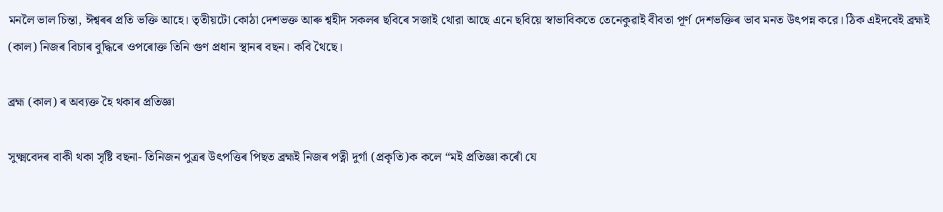মনলৈ ভাল চিন্তা, ঈশ্বৰৰ প্রতি ভক্তি আহে। তৃতীয়টো কোঠা দেশভক্ত আৰু শ্বহীদ সকলৰ ছবিৰে সজাই থোরা আছে এনে ছবিয়ে স্বাভাবিকতে তেনেকুৱাই বীবতা পূর্ণ দেশভক্তিৰ ভাব মনত উৎপন্ন করে। ঠিক এইদবেই ব্রহ্মই (কাল) নিজৰ বিচাৰ বুদ্ধিৰে ওপৰোক্ত তিনি গুণ প্রধান স্থানৰ বছন। কবি থৈছে।

ব্রহ্ম (কাল) ৰ অব্যক্ত হৈ থকাৰ প্ৰতিজ্ঞা

সুক্ষ্মবেদৰ বাকী থকা সৃষ্টি বছনা- তিনিজন পুত্ৰৰ উৎপত্তিৰ পিছত ব্ৰহ্মই নিজৰ পত্নী দুর্গা (প্রকৃতি)ক কলে “মই প্রতিজ্ঞা কৰোঁ যে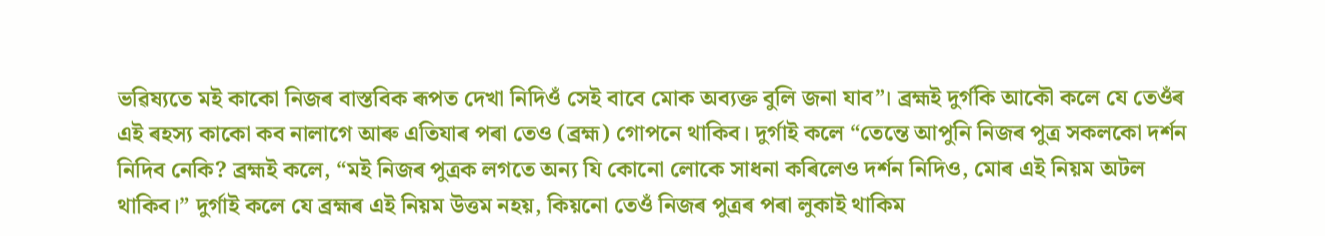ভৱিষ্যতে মই কাকো নিজৰ বাস্তবিক ৰূপত দেখা নিদিওঁ সেই বাবে মোক অব্যক্ত বুলি জনা যাব”। ব্রহ্মই দুর্গকি আকৌ কলে যে তেওঁৰ এই ৰহস্য কাকো কব নালাগে আৰু এতিযাৰ পৰা তেও (ব্রহ্ম) গোপনে থাকিব। দুর্গাই কলে “তেন্তে আপুনি নিজৰ পুত্র সকলকো দর্শন নিদিব নেকি? ব্রহ্মই কলে, “মই নিজৰ পুত্রক লগতে অন্য যি কোনো লোকে সাধনা কৰিলেও দর্শন নিদিও, মোৰ এই নিয়ম অটল থাকিব।” দুর্গাই কলে যে ব্ৰহ্মৰ এই নিয়ম উত্তম নহয়, কিয়নো তেওঁ নিজৰ পুত্ৰৰ পৰা লুকাই থাকিম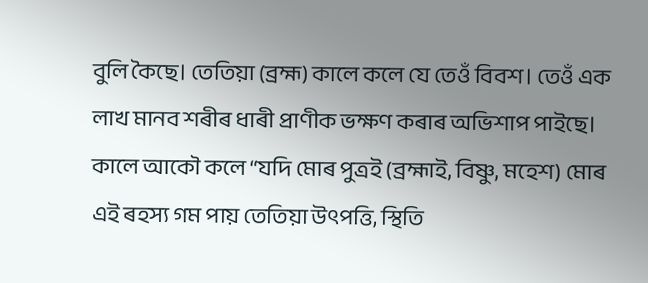বুলি কৈছে। তেতিয়া (ব্রহ্ম) কালে কলে যে তেওঁ বিবশ। তেওঁ এক লাখ মানব শৰীৰ ধাৰী প্ৰাণীক ভক্ষণ কৰাৰ অভিশাপ পাইছে। কালে আকৌ কলে “যদি মোৰ পুত্ৰই (ব্রহ্মাই, বিষ্ণু, মহেশ) মোৰ এই ৰহস্য গম পায় তেতিয়া উৎপত্তি, স্থিতি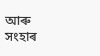আৰু সংহাৰ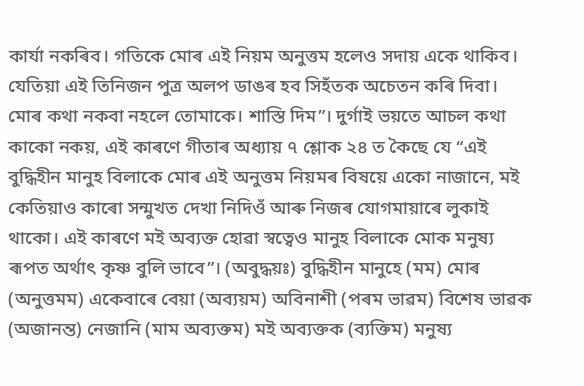কাৰ্যা নকৰিব। গতিকে মোৰ এই নিয়ম অনুত্তম হলেও সদায় একে থাকিব। যেতিয়া এই তিনিজন পুত্ৰ অলপ ডাঙৰ হব সিহঁতক অচেতন কৰি দিবা। মোৰ কথা নকবা নহলে তোমাকে। শাস্তি দিম”। দুর্গাই ভয়তে আচল কথা কাকো নকয়, এই কাৰণে গীতাৰ অধ্যায় ৭ শ্লোক ২৪ ত কৈছে যে “এই বুদ্ধিহীন মানুহ বিলাকে মোৰ এই অনুত্তম নিয়মৰ বিষয়ে একো নাজানে, মই কেতিয়াও কাৰো সন্মুখত দেখা নিদিওঁ আৰু নিজৰ যোগমায়াৰে লুকাই থাকো। এই কাৰণে মই অব্যক্ত হোৱা স্বত্বেও মানুহ বিলাকে মোক মনুষ্য ৰূপত অর্থাৎ কৃষ্ণ বুলি ভাবে”। (অবুদ্ধয়ঃ) বুদ্ধিহীন মানুহে (মম) মোৰ (অনুত্তমম) একেবাৰে বেয়া (অব্যয়ম) অবিনাশী (পৰম ভাৱম) বিশেষ ভাৱক (অজানন্ত) নেজানি (মাম অব্যক্তম) মই অব্যক্তক (ব্যক্তিম) মনুষ্য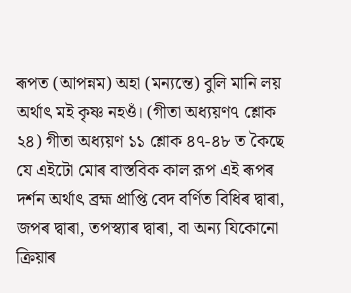ৰূপত (আপন্নম) অহা (মন্যন্তে) বুলি মানি লয় অর্থাৎ মই কৃষ্ণ নহওঁ। (গীতা অধ্যয়ণ৭ শ্লোক ২৪) গীতা অধ্যয়ণ ১১ শ্লোক ৪৭-৪৮ ত কৈছে যে এইটো মোৰ বাস্তবিক কাল রূপ এই ৰূপৰ দৰ্শন অর্থাৎ ব্রহ্ম প্রাপ্তি বেদ বর্ণিত বিধিৰ দ্বাৰা, জপৰ দ্বাৰা, তপস্ব্যাৰ দ্বাৰা, বা অন্য যিকোনো ক্ৰিয়াৰ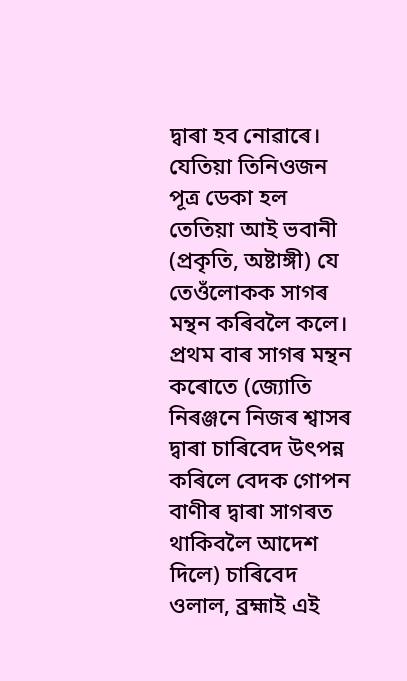দ্বাৰা হব নোৱাৰে। যেতিয়া তিনিওজন পূত্র ডেকা হল তেতিয়া আই ভবানী (প্রকৃতি, অষ্টাঙ্গী) যে তেওঁলোকক সাগৰ মন্থন কৰিবলৈ কলে। প্ৰথম বাৰ সাগৰ মন্থন কৰোতে (জ্যোতি নিৰঞ্জনে নিজৰ শ্বাসৰ দ্বাৰা চাৰিবেদ উৎপন্ন কৰিলে বেদক গোপন বাণীৰ দ্বাৰা সাগৰত থাকিবলৈ আদেশ দিলে) চাৰিবেদ ওলাল, ব্রহ্মাই এই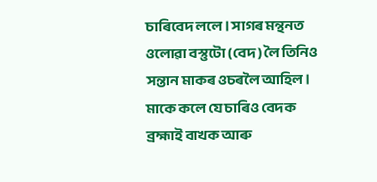চাৰিবেদ ললে। সাগৰ মন্থনত ওলোৱা বস্তুটো (বেদ) লৈ তিনিও সন্তান মাকৰ ওচৰলৈ আহিল। মাকে কলে যে চাৰিও বেদক ব্রহ্মাই বাখক আৰু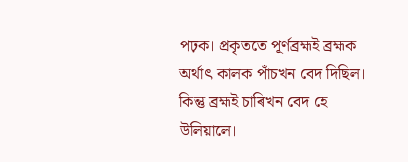পঢ়ক। প্রকৃততে পূর্ণব্রহ্মই ব্রহ্মক অর্থাৎ কালক পাঁচখন বেদ দিছিল। কিন্তু ব্রহ্মই চাৰিখন বেদ হে উলিয়ালে।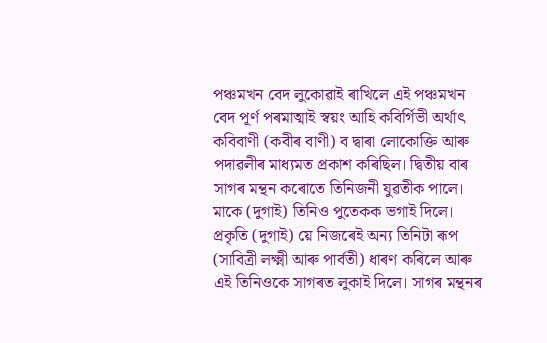পঞ্চমখন বেদ লুকোৱাই ৰাখিলে এই পঞ্চমখন বেদ পূর্ণ পৰমাত্মাই স্বয়ং আহি কবির্গিভী অর্থাৎ কবিবাণী (কবীৰ বাণী) ব দ্বাৰা লোকোক্তি আৰু পদাৱলীৰ মাধ্যমত প্রকাশ কৰিছিল। দ্বিতীয় বাৰ সাগৰ মন্থন কৰোতে তিনিজনী যুৱতীক পালে। মাকে (দুগাই) তিনিও পুতেকক ভগাই দিলে। প্রকৃতি (দুগাই) য়ে নিজৰেই অন্য তিনিটা ৰূপ (সাবিত্রী লক্ষ্মী আৰু পাৰ্বতী) ধাৰণ কৰিলে আৰু এই তিনিওকে সাগৰত লুকাই দিলে। সাগৰ মন্থনৰ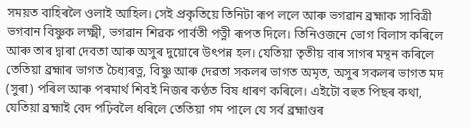সময়ত বাহিৰলৈ ওলাই আহিল। সেই প্রকৃতিয়ে তিনিটা ৰূপ ললে আৰু ভগৱান ব্রহ্মাক সাবিত্রী ভগবান বিষ্ণুক লক্ষ্মী, ভগৱান শিৱক পার্বতী পত্নী ৰূপত দিলে। তিনিওজনে ভোগ বিলাস কৰিলে আৰু তাৰ দ্বাৰা দেবতা আৰু অসুৰ দুয়োৰে উৎপন্ন হল। যেতিয়া তৃতীয় বাৰ সাগৰ মন্থন কৰিলে তেতিয়া ব্ৰহ্মাৰ ভাগত চৈধ্যৰত্ন, বিষ্ণু আৰু দেৱতা সকলৰ ভাগত অমৃত, অসুৰ সকলৰ ভাগত মদ (সুৰা) পৰিল আৰু পৰমাৰ্থ শিবই নিজৰ কণ্ঠত বিষ ধাৰণ কৰিলে। এইটো বহুত পিছৰ কথা, যেতিয়া ব্রহ্মাই বেদ পঢ়িবলৈ ধৰিলে তেতিয়া গম পালে যে সর্ব ব্রহ্মাণ্ডৰ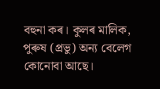বহুনা কৰ। কুলৰ মালিক, পুৰুষ (প্রভু) অন্য বেলেগ কোনোবা আছে।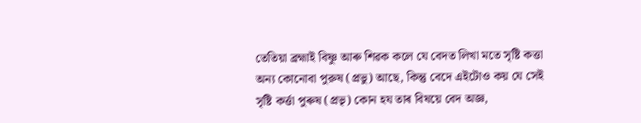তেতিয়া ব্রহ্মাই বিষ্ণু আৰু শিৱক কলে যে বেদত লিখা মতে সৃষ্টি কত্তা অন্য কোনোবা পুরুষ (প্রভু) আছে, কিন্তু বেদে এইটোও কয় যে সেই সৃষ্টি কর্ত্তা পুৰুষ (প্রভৃ) কোন হয তাৰ বিষয়ে বেদ অজ্ঞ,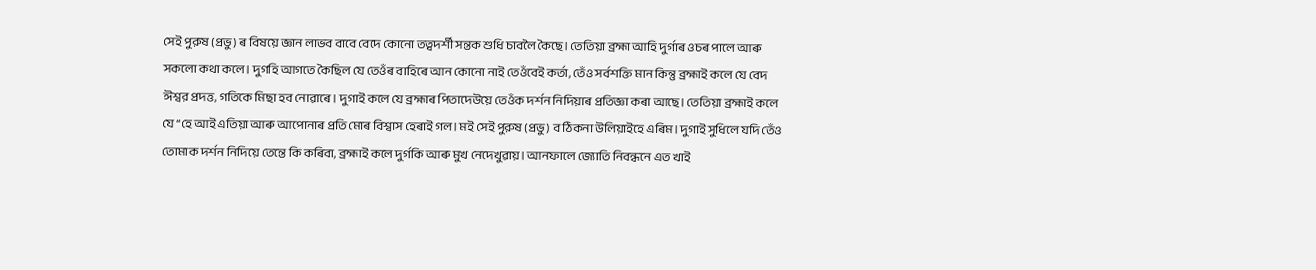সেই পুরুষ (প্রভু) ৰ বিষয়ে জ্ঞান লাভব বাবে বেদে কোনো তত্বদর্শী সন্তক শুধি চাবলৈ কৈছে। তেতিয়া ব্রহ্মা আহি দুর্গাৰ ওচৰ পালে আৰু সকলো কথা কলে। দুগহি আগতে কৈছিল যে তেওঁৰ বাহিৰে আন কোনো নাই তেওঁবেই কর্তা, তেঁও সর্বশক্তি মান কিন্তু ব্রহ্মাই কলে যে বেদ ঈশ্বর প্রদত্ত, গতিকে মিছা হব নোৱাৰে। দুগাই কলে যে ব্ৰহ্মাৰ পিতাদেউয়ে তেওঁক দর্শন নিদিয়াৰ প্রতিজ্ঞা কৰা আছে। তেতিয়া ব্রহ্মাই কলে যে “হে আই এতিয়া আৰু আপোনাৰ প্ৰতি মোৰ বিশ্বাস হেৰাই গল। মই সেই পুরুষ (প্রভু) ব ঠিকনা উলিয়াইহে এৰিম। দুগাই সুধিলে যদি তেঁও তোমাক দর্শন নিদিয়ে তেন্তে কি কৰিবা, ব্রহ্মাই কলে দুর্গকি আৰু মুখ নেদেখুৱায়। আনফালে জ্যোতি নিবন্ধনে এত খাই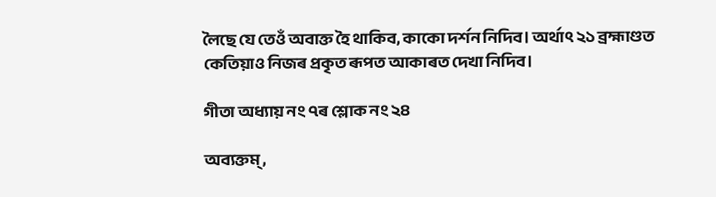লৈছে যে তেওঁ অবাক্ত হৈ থাকিব, কাকো দর্শন নিদিব। অর্থাৎ ২১ ব্রহ্মাণ্ডত কেতিয়াও নিজৰ প্ৰকৃত ৰূপত আকাৰত দেখা নিদিব।

গীতা অধ্যায় নং ৭ৰ শ্লোক নং ২৪

অব্যক্তম্,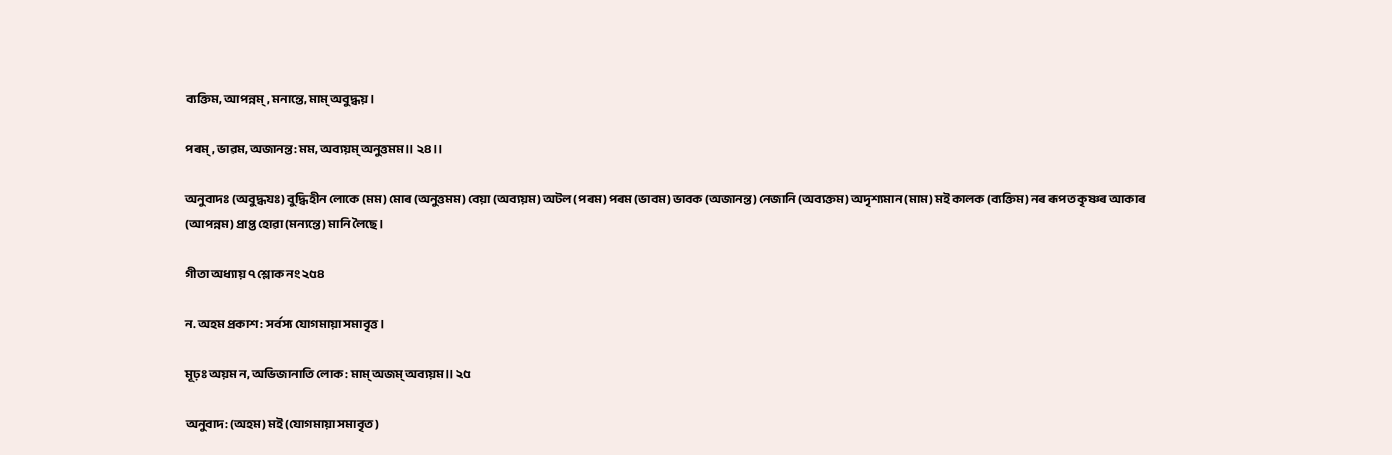ব্যক্তিম, আপন্নম্, মনান্তে, মাম্ অবুদ্ধয়।

পৰম্, ভাৱম, অজানন্ত: মম, অব্যয়ম্ অনুত্তমম।। ২৪।।

অনুবাদঃ (অবুদ্ধযঃ) বুদ্ধিহীন লোকে (মম) মোৰ (অনুত্তমম) বেয়া (অব্যয়ম) অটল (পৰম) পৰম (ভাবম) ভাবক (অজানন্ত) নেজানি (অব্যক্তম) অদৃশ্যমান (মাম) মই কালক (ব্যক্তিম) নৰ ৰূপত কৃষ্ণৰ আকাৰ (আপন্নম) প্রাপ্ত হোৱা (মন্যন্তে) মানি লৈছে।

গীতা অধ্যায় ৭ শ্লোক নং ২৫৪

ন. অহম প্রকাশ: সর্বস্য যোগমায়া সমাবৃত্ত।

মূঢ়ঃ অয়ম ন, অভিজানাতি লোক: মাম্ অজম্ অব্যয়ম।। ২৫

অনুবাদ: (অহম) মই (যোগমায়া সমাবৃত)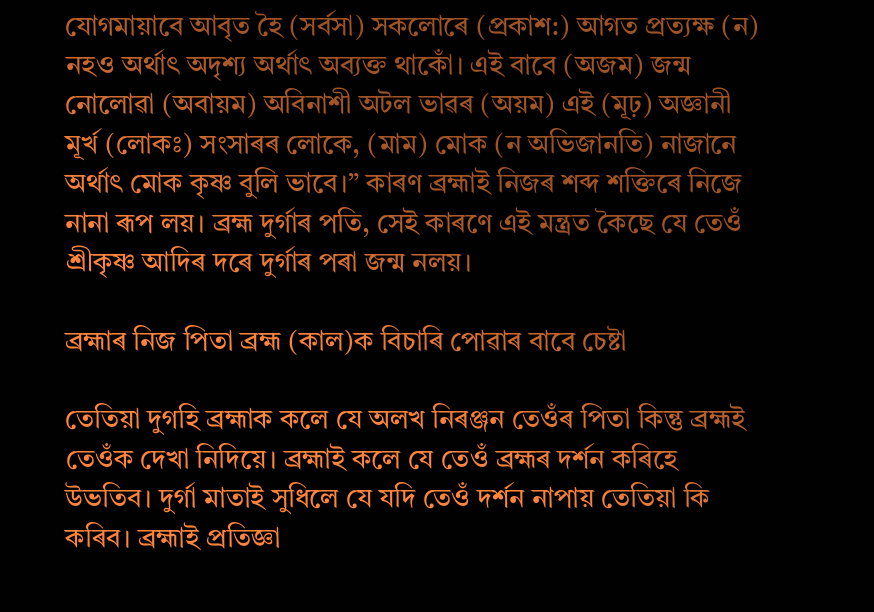যোগমায়াবে আবৃত হৈ (সর্বসা) সকলোৰে (প্রকাশ:) আগত প্রত্যক্ষ (ন) নহও অর্থাৎ অদৃশ্য অর্থাৎ অব্যক্ত থাকোঁ। এই বাবে (অজম) জন্ম নোলোৱা (অবায়ম) অবিনাশী অটল ভাৱৰ (অয়ম) এই (মূঢ়) অজ্ঞানী মূর্খ (লোকঃ) সংসাৰৰ লোকে, (মাম) মোক (ন অভিজানতি) নাজানে অর্থাৎ মোক কৃষ্ণ বুলি ভাবে।” কাৰণ ব্রহ্মাই নিজৰ শব্দ শক্তিৰে নিজে নানা ৰূপ লয়। ব্রহ্ম দুর্গাৰ পতি, সেই কাৰণে এই মন্ত্ৰত কৈছে যে তেওঁ শ্রীকৃষ্ণ আদিৰ দৰে দুৰ্গাৰ পৰা জন্ম নলয়।

ব্রহ্মাৰ নিজ পিতা ব্ৰহ্ম (কাল)ক বিচাৰি পোৱাৰ বাবে চেষ্টা

তেতিয়া দুগহি ব্রহ্মাক কলে যে অলখ নিৰঞ্জন তেওঁৰ পিতা কিন্তু ব্রহ্মই তেওঁক দেখা নিদিয়ে। ব্রহ্মাই কলে যে তেওঁ ব্ৰহ্মৰ দৰ্শন কৰিহে উভতিব। দুর্গা মাতাই সুধিলে যে যদি তেওঁ দর্শন নাপায় তেতিয়া কি কৰিব। ব্রহ্মাই প্রতিজ্ঞা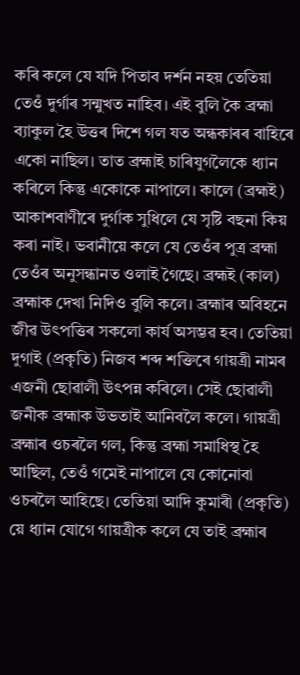কৰি কলে যে যদি পিতাব দর্শন নহয় তেতিয়া তেওঁ দুর্গাৰ সন্মুখত নাহিব। এই বুলি কৈ ব্রহ্মা ব্যাকুল হৈ উত্তৰ দিশে গল যত অন্ধকাৰৰ বাহিৰে একো নাছিল। তাত ব্রহ্মাই চাৰিযুগলৈকে ধ্যান কৰিলে কিন্তু একোকে নাপালে। কালে (ব্রহ্মই) আকাশবাণীৰে দুর্গাক সুধিলে যে সৃষ্টি বছনা কিয় কৰা নাই। ভবানীয়ে কলে যে তেওঁৰ পুত্ৰ ব্ৰহ্মা তেওঁৰ অনুসন্ধানত ওলাই গৈছে। ব্রহ্মই (কাল) ব্রহ্মাক দেখা নিদিও বুলি কলে। ব্ৰহ্মাৰ অবিহনে জীৱ উৎপত্তিৰ সকলো কার্য অসম্ভৱ হব। তেতিয়া দুগাই (প্রকৃতি) নিজব শব্দ শক্তিৰে গায়ত্রী নামৰ এজনী ছোৱালী উৎপন্ন কৰিলে। সেই ছোৱালী জনীক ব্রহ্মাক উভতাই আনিবলৈ কলে। গায়ত্রী ব্ৰহ্মাৰ ওচৰলৈ গল, কিন্তু ব্ৰহ্মা সমাধিস্থ হৈ আছিল, তেওঁ গমেই নাপালে যে কোনোবা ওচৰলৈ আহিছে। তেতিয়া আদি কুমাৰী (প্রকৃতি) য়ে ধ্যান যোগে গায়ত্রীক কলে যে তাই ব্রহ্মাৰ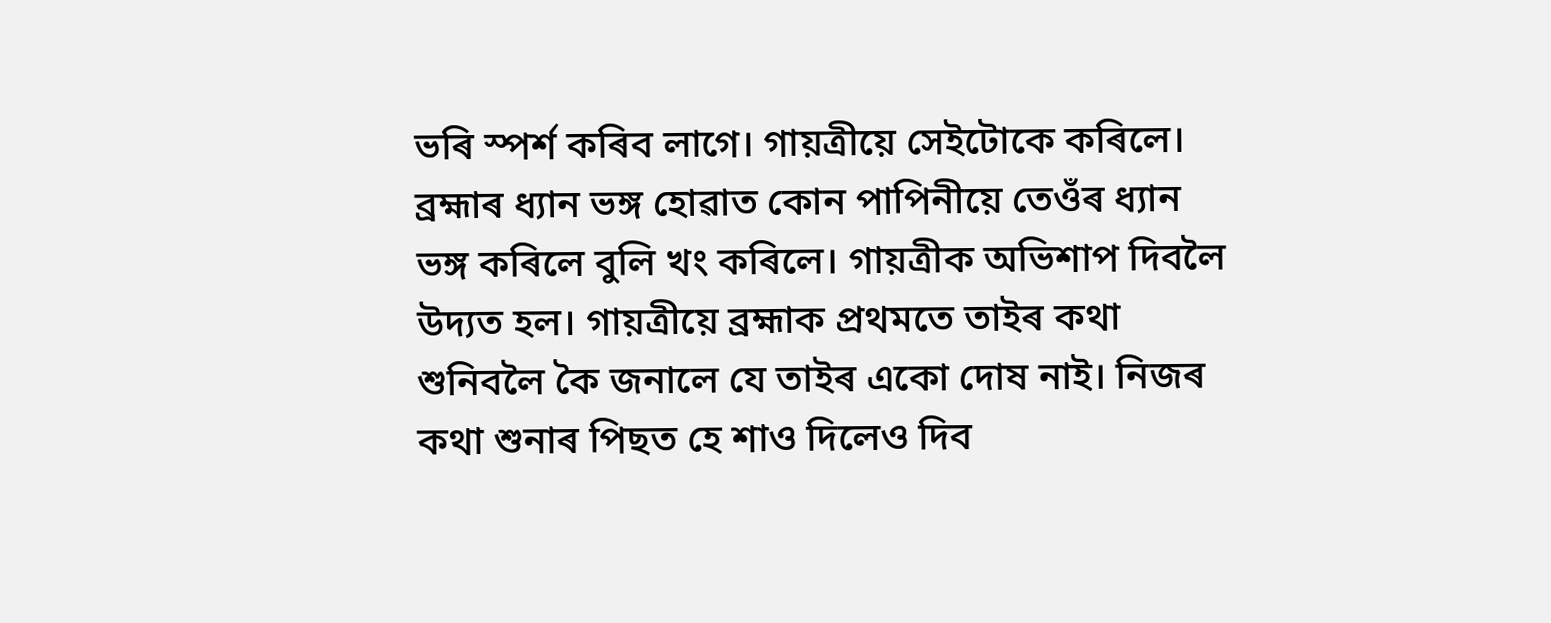ভৰি স্পর্শ কৰিব লাগে। গায়ত্রীয়ে সেইটোকে কৰিলে। ব্ৰহ্মাৰ ধ্যান ভঙ্গ হোৱাত কোন পাপিনীয়ে তেওঁৰ ধ্যান ভঙ্গ কৰিলে বুলি খং কৰিলে। গায়ত্রীক অভিশাপ দিবলৈ উদ্যত হল। গায়ত্রীয়ে ব্ৰহ্মাক প্ৰথমতে তাইৰ কথা শুনিবলৈ কৈ জনালে যে তাইৰ একো দোষ নাই। নিজৰ কথা শুনাৰ পিছত হে শাও দিলেও দিব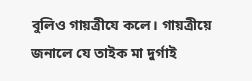বুলিও গায়ত্রীযে কলে। গায়ত্রীয়ে জনালে যে তাইক মা দুর্গাই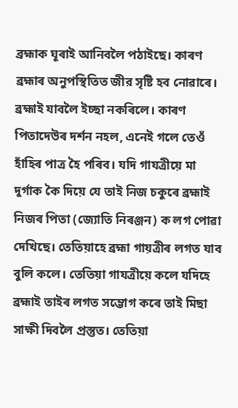ব্রহ্মাক ঘূৰাই আনিবলৈ পঠাইছে। কাৰণ ব্ৰহ্মাৰ অনুপস্থিতিত জীর সৃষ্টি হব নোৱাৰে। ব্রহ্মাই যাবলৈ ইচ্ছা নকৰিলে। কাৰণ পিতাদেউৰ দৰ্শন নহল, এনেই গলে তেওঁ হাঁহিৰ পাত্ৰ হৈ পৰিব। যদি গাযত্রীয়ে মা দুর্গাক কৈ দিয়ে যে তাই নিজ চকুৰে ব্ৰহ্মাই নিজৰ পিতা (জ্যোতি নিৰঞ্জন) ক লগ পোৱা দেখিছে। তেতিয়াহে ব্রহ্মা গায়ত্ৰীৰ লগত যাব বুলি কলে। তেতিয়া গাযত্রীয়ে কলে যদিহে ব্রহ্মাই তাইৰ লগত সম্ভোগ কৰে তাই মিছা সাক্ষী দিবলৈ প্রস্তুত। তেতিয়া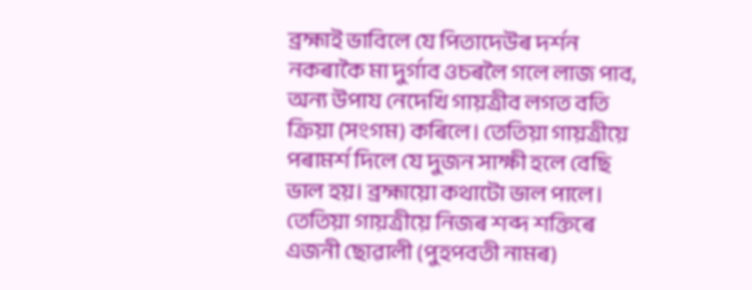ব্রহ্মাই ভাবিলে যে পিতাদেউৰ দৰ্শন নকৰাকৈ মা দুর্গাব ওচৰলৈ গলে লাজ পাব, অন্য উপায নেদেখি গায়ত্রীব লগত বতি ক্রিয়া (সংগম) কৰিলে। তেতিয়া গায়ত্ৰীয়ে পৰামৰ্শ দিলে যে দুজন সাক্ষী হলে বেছি ভাল হয়। ব্রহ্মায়ো কথাটো ভাল পালে। তেতিয়া গায়ত্ৰীয়ে নিজৰ শব্দ শক্তিৰে এজনী ছোৱালী (পুহপবতী নামৰ)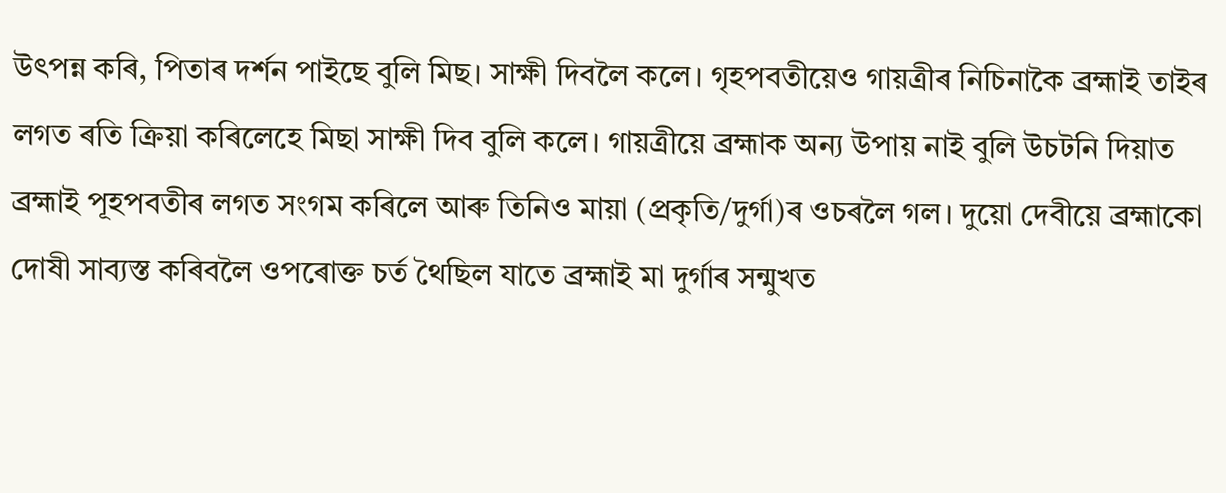উৎপন্ন কৰি, পিতাৰ দর্শন পাইছে বুলি মিছ। সাক্ষী দিবলৈ কলে। গৃহপবতীয়েও গায়ত্ৰীৰ নিচিনাকৈ ব্রহ্মাই তাইৰ লগত ৰতি ক্ৰিয়া কৰিলেহে মিছা সাক্ষী দিব বুলি কলে। গায়ত্রীয়ে ব্রহ্মাক অন্য উপায় নাই বুলি উচটনি দিয়াত ব্রহ্মাই পূহপবতীৰ লগত সংগম কৰিলে আৰু তিনিও মায়া (প্রকৃতি/দুর্গা)ৰ ওচৰলৈ গল। দুয়ো দেবীয়ে ব্রহ্মাকো দোষী সাব্যস্ত কৰিবলৈ ওপৰোক্ত চর্ত থৈছিল যাতে ব্রহ্মাই মা দুর্গাৰ সন্মুখত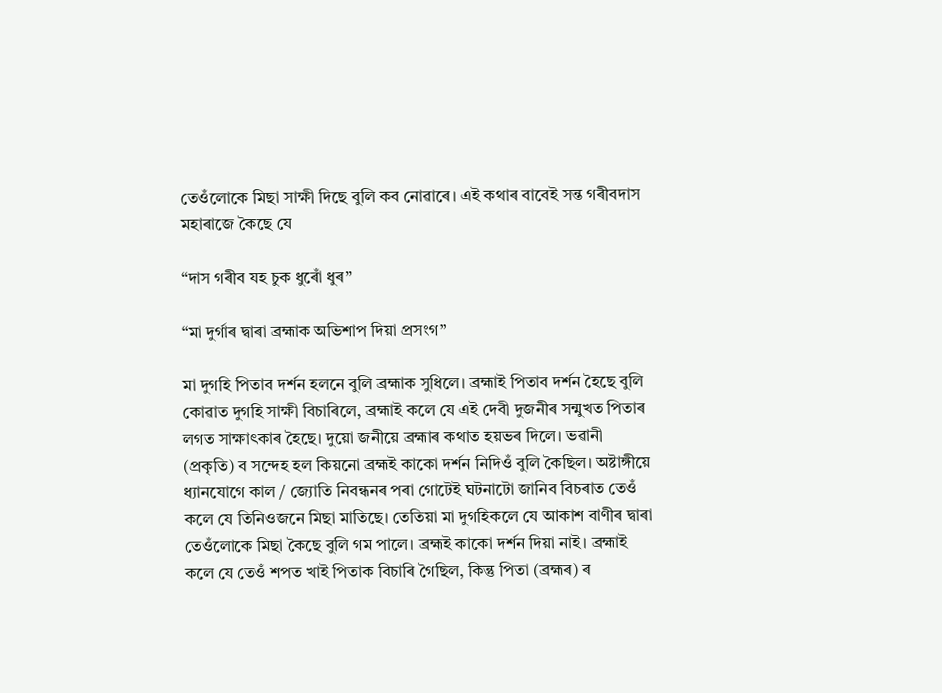তেওঁলোকে মিছা সাক্ষী দিছে বুলি কব নোৱাৰে। এই কথাৰ বাবেই সন্ত গৰীবদাস মহাৰাজে কৈছে যে

“দাস গৰীব যহ চুক ধুৰোঁ ধুৰ”

“মা দুৰ্গাৰ দ্বাৰা ব্ৰহ্মাক অভিশাপ দিয়া প্রসংগ”

মা দুগহি পিতাব দর্শন হলনে বুলি ব্রহ্মাক সুধিলে। ব্রহ্মাই পিতাব দর্শন হৈছে বুলি কোৱাত দুগহি সাক্ষী বিচাৰিলে, ব্রহ্মাই কলে যে এই দেবী দুজনীৰ সন্মুখত পিতাৰ লগত সাক্ষাৎকাৰ হৈছে। দুয়ো জনীয়ে ব্ৰহ্মাৰ কথাত হয়ভৰ দিলে। ভৱানী (প্রকৃতি) ব সন্দেহ হল কিয়নো ব্রহ্মই কাকো দর্শন নিদিওঁ বুলি কৈছিল। অষ্টাঙ্গীয়ে ধ্যানযোগে কাল / জ্যোতি নিবন্ধনৰ পৰা গোটেই ঘটনাটো জানিব বিচৰাত তেওঁ কলে যে তিনিওজনে মিছা মাতিছে। তেতিয়া মা দুগহিকলে যে আকাশ বাণীৰ দ্বাৰা তেওঁলোকে মিছা কৈছে বুলি গম পালে। ব্রহ্মই কাকো দর্শন দিয়া নাই। ব্রহ্মাই কলে যে তেওঁ শপত খাই পিতাক বিচাৰি গৈছিল, কিন্তু পিতা (ব্ৰহ্মৰ) ৰ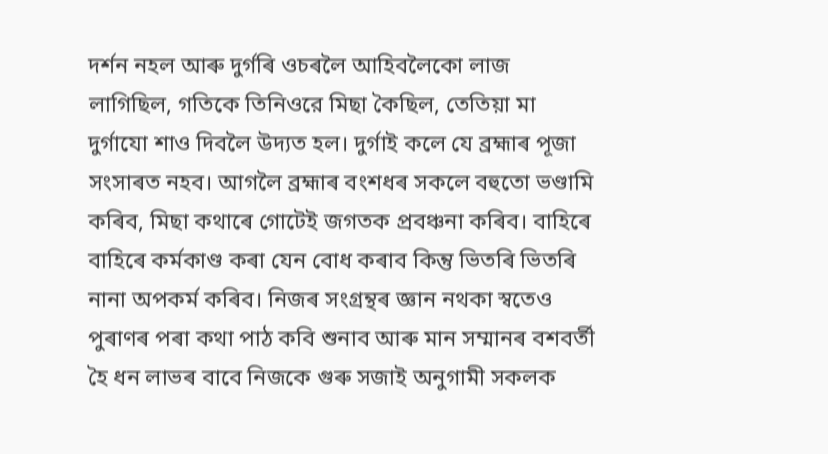দৰ্শন নহল আৰু দুৰ্গৰি ওচৰলৈ আহিবলৈকো লাজ লাগিছিল, গতিকে তিনিওরে মিছা কৈছিল, তেতিয়া মা দুর্গাযো শাও দিবলৈ উদ্যত হল। দুর্গাই কলে যে ব্ৰহ্মাৰ পূজা সংসাৰত নহব। আগলৈ ব্ৰহ্মাৰ বংশধৰ সকলে বহুতো ভণ্ডামি কৰিব, মিছা কথাৰে গোটেই জগতক প্রবঞ্চনা কৰিব। বাহিৰে বাহিৰে কৰ্মকাণ্ড কৰা যেন বোধ কৰাব কিন্তু ভিতৰি ভিতৰি নানা অপকর্ম কৰিব। নিজৰ সংগ্ৰন্থৰ জ্ঞান নথকা স্বতেও পুৰাণৰ পৰা কথা পাঠ কবি শুনাব আৰু মান সম্মানৰ বশবর্তী হৈ ধন লাভৰ বাবে নিজকে গুৰু সজাই অনুগামী সকলক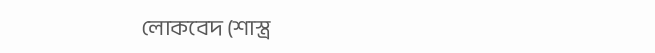লোকবেদ (শাস্ত্ৰ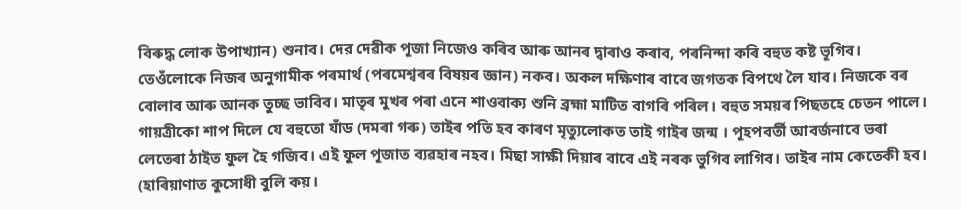বিৰুদ্ধ লোক উপাখ্যান) শুনাব। দের দেৱীক পূজা নিজেও কৰিব আৰু আনৰ দ্বাৰাও কৰাব, পৰনিন্দা কৰি বহুত কষ্ট ভূগিব। তেওঁলোকে নিজৰ অনুগামীক পৰমাৰ্থ (পৰমেশ্বৰৰ বিষয়ৰ জ্ঞান) নকব। অকল দক্ষিণাৰ বাবে জগতক বিপথে লৈ যাব। নিজকে বৰ বোলাব আৰু আনক তুচ্ছ ভাবিব। মাতৃৰ মুখৰ পৰা এনে শাওবাক্য শুনি ব্রহ্মা মাটিত বাগৰি পৰিল। বহুত সময়ৰ পিছতহে চেতন পালে। গায়ত্রীকো শাপ দিলে যে বহুতো যাঁড (দমৰা গৰু) তাইৰ পতি হব কাৰণ মৃত্যুলোকত তাই গাইৰ জন্ম । পূহপবর্তী আবর্জনাবে ভৰা লেতেৰা ঠাইত ফুল হৈ গজিব। এই ফুল পূজাত ব্যৱহাৰ নহব। মিছা সাক্ষী দিয়াৰ বাবে এই নৰক ভুগিব লাগিব। তাইৰ নাম কেতেকী হব। (হাৰিয়াণাত কুসোধী বুলি কয়।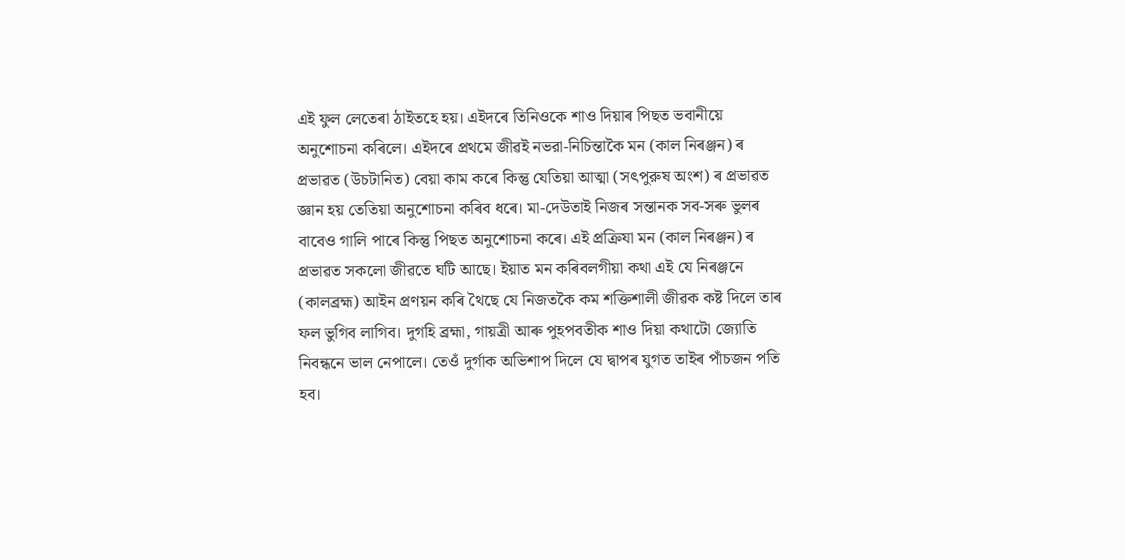এই ফুল লেতেৰা ঠাইতহে হয়। এইদৰে তিনিওকে শাও দিয়াৰ পিছত ভবানীয়ে অনুশোচনা কৰিলে। এইদৰে প্ৰথমে জীৱই নভরা-নিচিন্তাকৈ মন (কাল নিৰঞ্জন) ৰ প্ৰভাৱত (উচটানিত) বেয়া কাম কৰে কিন্তু যেতিয়া আত্মা (সৎপুরুষ অংশ) ৰ প্রভাৱত জ্ঞান হয় তেতিয়া অনুশোচনা কৰিব ধৰে। মা-দেউতাই নিজৰ সন্তানক সব-সৰু ভুলৰ বাবেও গালি পাৰে কিন্তু পিছত অনুশোচনা কৰে। এই প্রক্রিযা মন (কাল নিৰঞ্জন) ৰ প্ৰভাৱত সকলো জীৱতে ঘটি আছে। ইয়াত মন কৰিবলগীয়া কথা এই যে নিৰঞ্জনে (কালব্রহ্ম) আইন প্রণয়ন কৰি থৈছে যে নিজতকৈ কম শক্তিশালী জীৱক কষ্ট দিলে তাৰ ফল ভুগিব লাগিব। দুগহি ব্রহ্মা, গায়ত্রী আৰু পুহপবতীক শাও দিয়া কথাটো জ্যোতি নিবন্ধনে ভাল নেপালে। তেওঁ দুর্গাক অভিশাপ দিলে যে দ্বাপৰ যুগত তাইৰ পাঁচজন পতি হব।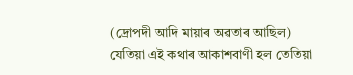(দ্রোপদী আদি মায়াৰ অৱতাৰ আছিল) যেতিয়া এই কথাৰ আকাশবাণী হল তেতিয়া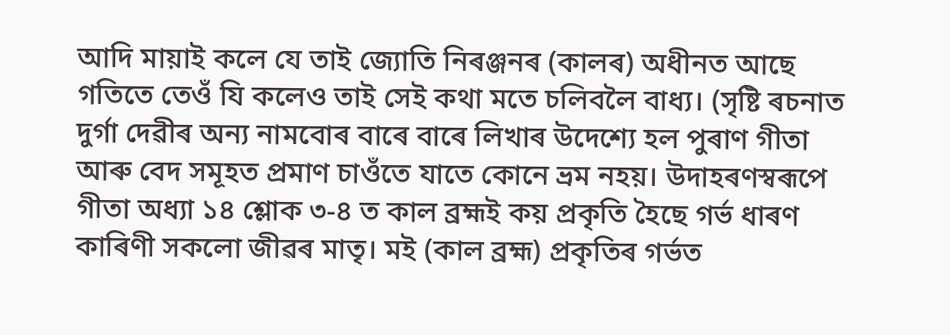আদি মায়াই কলে যে তাই জ্যোতি নিৰঞ্জনৰ (কালৰ) অধীনত আছে গতিতে তেওঁ যি কলেও তাই সেই কথা মতে চলিবলৈ বাধ্য। (সৃষ্টি ৰচনাত দুর্গা দেৱীৰ অন্য নামবোৰ বাৰে বাৰে লিখাৰ উদেশ্যে হল পুৰাণ গীতা আৰু বেদ সমূহত প্রমাণ চাওঁতে যাতে কোনে ভ্রম নহয়। উদাহৰণস্বৰূপে গীতা অধ্যা ১৪ শ্লোক ৩-৪ ত কাল ব্রহ্মই কয় প্রকৃতি হৈছে গর্ভ ধাৰণ কাৰিণী সকলো জীৱৰ মাতৃ। মই (কাল ব্রহ্ম) প্রকৃতিৰ গৰ্ভত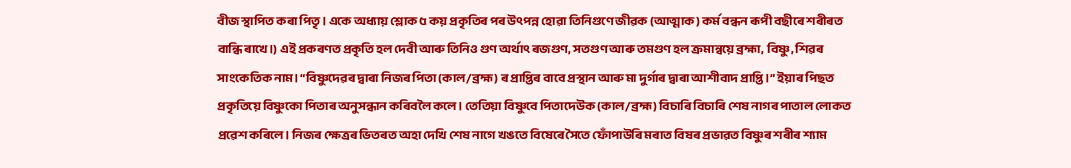বীজ স্থাপিত কৰা পিতৃ। একে অধ্যায় শ্লোক ৫ কয় প্রকৃতিৰ পৰ উৎপন্ন হোৱা তিনিগুণে জীৱক (আত্মাক) কর্ম বন্ধন ৰূপী বছীৰে শৰীৰত বান্ধি ৰাখে।) এই প্ৰকৰণত প্রকৃতি হল দেবী আৰু তিনিও গুণ অর্থাৎ ৰজগুণ, সতগুণ আৰু তমগুণ হল ক্রমান্বয়ে ব্রহ্মা, বিষ্ণু, শিৱৰ সাংকেতিক নাম। “বিষ্ণুদেৱৰ দ্বাৰা নিজৰ পিতা (কাল/ব্রহ্ম) ৰ প্ৰাপ্তিৰ বাবে প্রস্থান আৰু মা দুর্গাৰ দ্বাৰা আশীবাদ প্রাপ্তি।” ইয়াৰ পিছত প্রকৃতিয়ে বিষ্ণুকো পিতাৰ অনুসন্ধান কৰিবলৈ কলে। তেতিয়া বিষ্ণুবে পিতাদেউক (কাল/ব্রহ্ম) বিচাৰি বিচাৰি শেষ নাগৰ পাতাল লোকত প্ৰৱেশ কৰিলে। নিজৰ ক্ষেত্ৰৰ ভিতৰত অহা দেখি শেষ নাগে খঙতে বিষেৰে সৈতে ফোঁপাউৰি মৰাত বিষৰ প্ৰভাৱত বিষ্ণুৰ শৰীৰ শ্যাম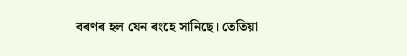বৰণৰ হল যেন ৰংহে সানিছে। তেতিয়া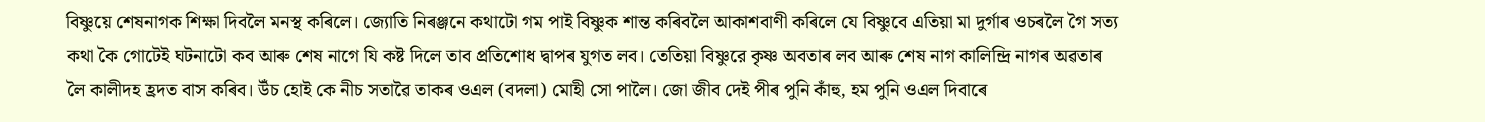বিষ্ণুয়ে শেষনাগক শিক্ষা দিবলৈ মনস্থ কৰিলে। জ্যোতি নিৰঞ্জনে কথাটো গম পাই বিষ্ণুক শান্ত কৰিবলৈ আকাশবাণী কৰিলে যে বিষ্ণুবে এতিয়া মা দুর্গাৰ ওচৰলৈ গৈ সত্য কথা কৈ গোটেই ঘটনাটো কব আৰু শেষ নাগে যি কষ্ট দিলে তাব প্রতিশোধ দ্বাপৰ যুগত লব। তেতিয়া বিষ্ণুরে কৃষ্ণ অবতাৰ লব আৰু শেষ নাগ কালিন্দ্রি নাগৰ অৱতাৰ লৈ কালীদহ হ্রদত বাস কৰিব। উঁচ হোই কে নীচ সতাৱৈ তাকৰ ওএল (বদলা) মোহী সো পালৈ। জো জীব দেই পীৰ পুনি কাঁহু, হম পুনি ওএল দিবাৰে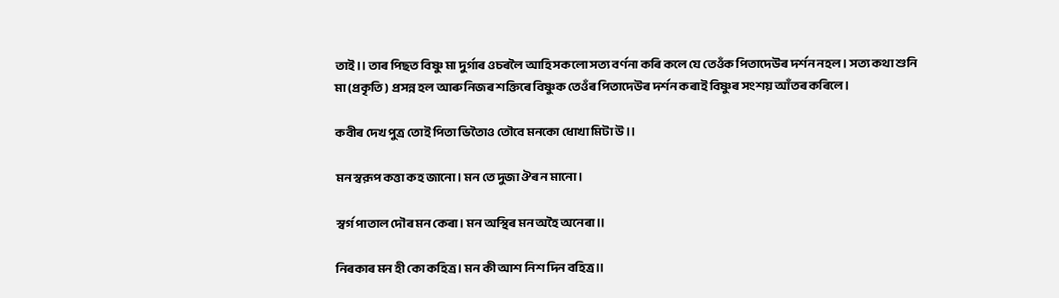তাই।। তাৰ পিছত বিষ্ণু মা দুর্গাৰ ওচৰলৈ আহি সকলো সত্য বৰ্ণনা কৰি কলে যে তেওঁক পিতাদেউৰ দৰ্শন নহল। সত্য কথা শুনি মা (প্রকৃতি) প্রসন্ন হল আৰু নিজৰ শক্তিৰে বিষ্ণুক তেওঁৰ পিতাদেউৰ দৰ্শন কৰাই বিষ্ণুৰ সংশয় আঁতৰ কৰিলে।

কবীৰ দেখ পুত্ৰ তোই পিতা ভিতৈাও তৌবে মনকো ধোখা মিটা উ।।

মন স্বরূপ কত্তা কহ জানো। মন তে দুজা ঔৰ ন মানো।

স্বৰ্গ পাতাল দৌৰ মন কেৰা। মন অস্থিৰ মন অহৈ অনেৰা।।

নিৰকাৰ মন হী কো কহিত্র। মন কী আশ নিশ দিন বহিত্র।।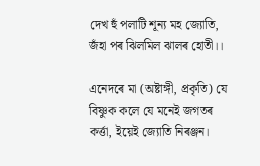দেখ হুঁ পলাটি শূন্য মহ জ্যোতি, জঁহা পৰ ঝিলমিল ঝালৰ হোতী।।

এনেদৰে মা (অষ্টাঙ্গী, প্রকৃতি) যে বিষ্ণুক কলে যে মনেই জগতৰ কৰ্ত্তা, ইয়েই জ্যোতি নিৰঞ্জন।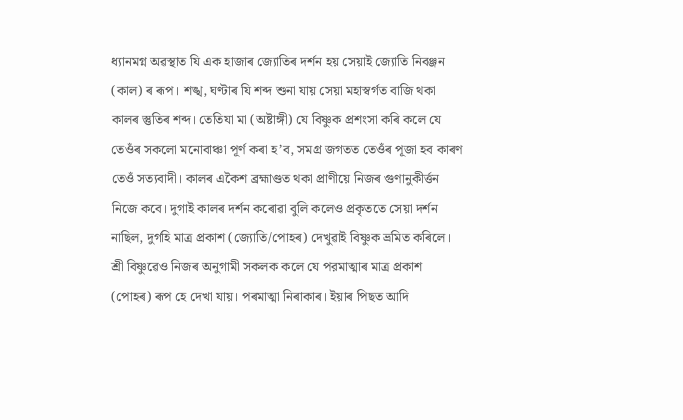ধ্যানমগ্ন অৱস্থাত যি এক হাজাৰ জ্যোতিৰ দৰ্শন হয় সেয়াই জ্যোতি নিবঞ্জন (কাল) ৰ ৰূপ। শঙ্খ, ঘণ্টাৰ যি শব্দ শুনা যায় সেয়া মহাস্বর্গত বাজি থকা কালৰ স্তুতিৰ শব্দ। তেতিযা মা (অষ্টাঙ্গী) যে বিষ্ণুক প্রশংসা কৰি কলে যে তেওঁৰ সকলো মনোবাঞ্চা পূৰ্ণ কৰা হ’ব, সমগ্ৰ জগতত তেওঁৰ পূজা হব কাৰণ তেওঁ সত্যবাদী। কালৰ একৈশ ব্রহ্মাণ্ডত থকা প্রাণীয়ে নিজৰ গুণানুকীৰ্ত্তন নিজে কবে। দুগাই কালৰ দর্শন কৰোৱা বুলি কলেও প্রকৃততে সেয়া দর্শন নাছিল, দুগহি মাত্র প্রকাশ (জ্যোতি/পোহৰ) দেখুৱাই বিষ্ণুক ভ্রমিত কৰিলে। শ্রী বিষ্ণুৱেও নিজৰ অনুগামী সকলক কলে যে পরমাত্মাৰ মাত্র প্রকাশ (পোহৰ) ৰূপ হে দেখা যায়। পৰমাত্মা নিৰাকাৰ। ইয়াৰ পিছত আদি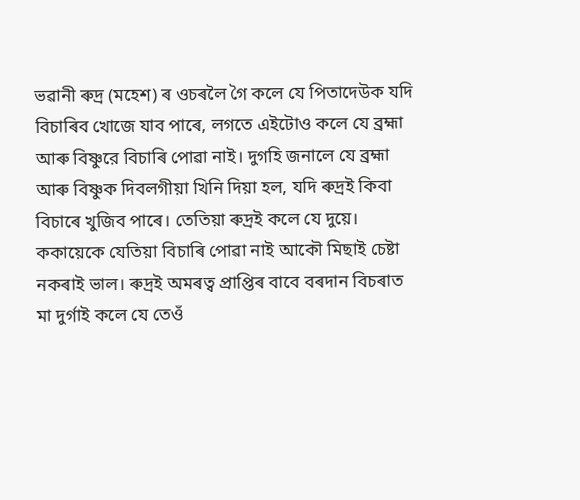ভৱানী ৰুদ্র (মহেশ) ৰ ওচৰলৈ গৈ কলে যে পিতাদেউক যদি বিচাৰিব খোজে যাব পাৰে, লগতে এইটোও কলে যে ব্রহ্মা আৰু বিষ্ণুরে বিচাৰি পোৱা নাই। দুগহি জনালে যে ব্রহ্মা আৰু বিষ্ণুক দিবলগীয়া খিনি দিয়া হল, যদি ৰুদ্ৰই কিবা বিচাৰে খুজিব পাৰে। তেতিয়া ৰুদ্রই কলে যে দুয়ে। ককায়েকে যেতিয়া বিচাৰি পোৱা নাই আকৌ মিছাই চেষ্টা নকৰাই ভাল। ৰুদ্ৰই অমৰত্ব প্ৰাপ্তিৰ বাবে বৰদান বিচৰাত মা দুর্গাই কলে যে তেওঁ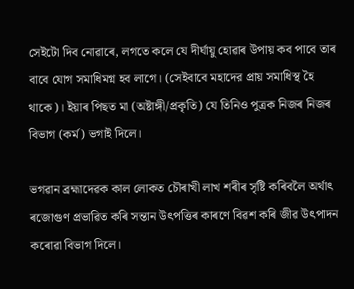সেইটো দিব নোৱাৰে, লগতে কলে যে দীর্ঘায়ু হোৱাৰ উপায় কব পাবে তাৰ বাবে যোগ সমাধিমগ্ন হব লাগে। (সেইবাবে মহাদের প্রায় সমাধিস্থ হৈ থাকে)। ইয়াৰ পিছত মা (অষ্টাঙ্গী/প্রকৃতি) যে তিনিও পুত্ৰক নিজৰ নিজৰ বিভাগ (কর্ম) ভগাই দিলে।

ভগৱান ব্রহ্মাদেৱক কাল লোকত চৌৰাখী লাখ শৰীৰ সৃষ্টি কৰিবলৈ অৰ্থাৎ ৰজোগুণ প্ৰভাৱিত কৰি সন্তান উৎপত্তিৰ কাৰণে বিৱশ কৰি জীৱ উৎপাদন কৰোৱা বিভাগ দিলে।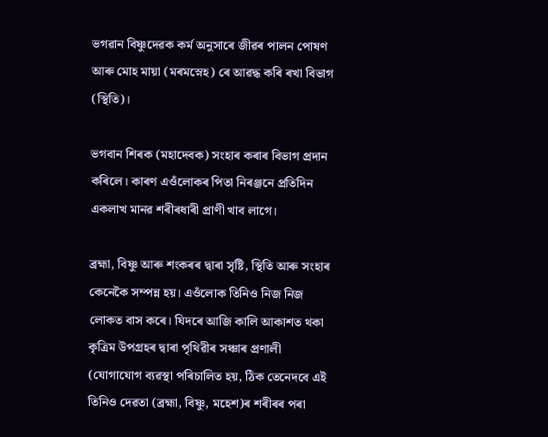ভগৱান বিষ্ণুদেৱক কর্ম অনুসাৰে জীৱৰ পালন পোষণ আৰু মোহ মায়া (মৰমস্নেহ) ৰে আৱদ্ধ কৰি ৰখা বিভাগ (স্থিতি)।

ভগবান শিৰক (মহাদেবক) সংহাৰ কৰাৰ বিভাগ প্রদান কৰিলে। কাৰণ এওঁলোকৰ পিতা নিৰঞ্জনে প্রতিদিন একলাখ মানৱ শৰীৰধাৰী প্ৰাণী খাব লাগে।

ব্রহ্মা, বিষ্ণু আৰু শংকৰৰ দ্বাৰা সৃষ্টি, স্থিতি আৰু সংহাৰ কেনেকৈ সম্পন্ন হয়। এওঁলোক তিনিও নিজ নিজ লোকত বাস কৰে। যিদৰে আজি কালি আকাশত থকা কৃত্রিম উপগ্ৰহৰ দ্বাৰা পৃথিৱীৰ সঞ্চাৰ প্ৰণালী (যোগাযোগ ব্যৱস্থা পৰিচালিত হয়, ঠিক তেনেদবে এই তিনিও দেৱতা (ব্রহ্মা, বিষ্ণু, মহেশ)ৰ শৰীৰৰ পৰা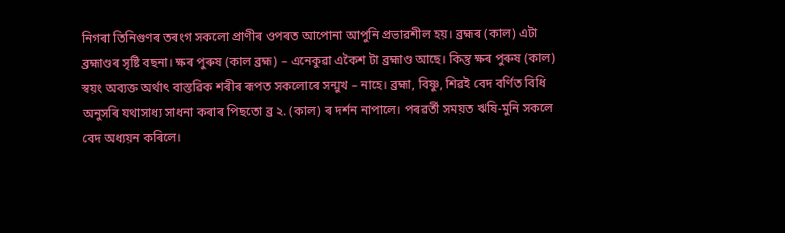নিগৰা তিনিগুণৰ তৰংগ সকলো প্ৰাণীৰ ওপৰত আপোনা আপুনি প্রভাৱশীল হয়। ব্ৰহ্মৰ (কাল) এটা ব্রহ্মাণ্ডৰ সৃষ্টি বছনা। ক্ষৰ পুৰুষ (কাল ব্রহ্ম) – এনেকুৱা একৈশ টা ব্রহ্মাণ্ড আছে। কিন্তু ক্ষৰ পুৰুষ (কাল) স্বয়ং অব্যক্ত অর্থাৎ বাস্তৱিক শৰীৰ ৰূপত সকলোৰে সন্মুখ – নাহে। ব্রহ্মা, বিষ্ণু, শিৱই বেদ বর্ণিত বিধি অনুসৰি যথাসাধ্য সাধনা কৰাৰ পিছতো ব্র ২. (কাল) ৰ দৰ্শন নাপালে। পৰৱৰ্তী সময়ত ঋষি-মুনি সকলে বেদ অধ্যয়ন কৰিলে।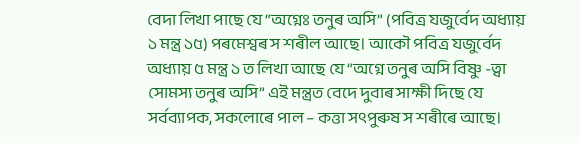বেদা লিখা পাছে যে “অগ্নেঃ তনুৰ অসি” (পবিত্র যজুর্বেদ অধ্যায় ১ মন্ত্র ১৫) পৰমেশ্বৰ স শৰীল আছে। আকৌ পবিত্র যজুর্বেদ অধ্যায় ৫ মন্ত্র ১ ত লিখা আছে যে “অগ্নে তনুৰ অসি বিষ্ণু -ত্বা সোমস্য তনুৰ অসি” এই মন্ত্ৰত বেদে দুবাৰ সাক্ষী দিছে যে সর্বব্যাপক, সকলোৰে পাল – কত্তা সৎপুৰুষ স শৰীৰে আছে।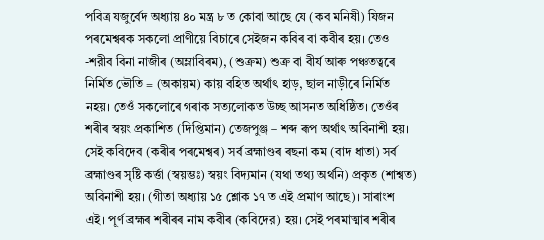পবিত্র যজুর্বেদ অধ্যায় ৪০ মন্ত্র ৮ ত কোবা আছে যে (কব মনিষী) যিজন পৰমেশ্বৰক সকলো প্ৰাণীয়ে বিচাৰে সেইজন কবিৰ বা কবীৰ হয়। তেও -শরীব বিনা নাজীৰ (অম্লাবিৰম), (শুক্রম) শুক্র বা বীৰ্য আৰু পঞ্চতত্বৰে নির্মিত ভৌতি = (অকায়ম) কায় বহিত অর্থাৎ হাড়, ছাল নাড়ীৰে নির্মিত নহয়। তেওঁ সকলোৰে গৰাক সত্যলোকত উচ্ছ আসনত অধিষ্ঠিত। তেওঁৰ শৰীৰ স্বয়ং প্রকাশিত (দিপ্তিমান) তেজপুঞ্জ – শব্দ ৰূপ অর্থাৎ অবিনাশী হয়। সেই কবিদেব (কৰীৰ পৰমেশ্বৰ) সৰ্ব ব্ৰহ্মাণ্ডৰ ৰছনা কম (বাদ ধাতা) সৰ্ব ব্ৰহ্মাণ্ডৰ সৃষ্টি কর্ত্তা (স্বয়ম্ভঃ) স্বয়ং বিদ্যমান (যথা তথ্য অর্থনি) প্রকৃত (শাশ্বত) অবিনাশী হয়। (গীতা অধ্যায় ১৫ শ্লোক ১৭ ত এই প্রমাণ আছে)। সাৰাংশ এই। পূৰ্ণ ব্ৰহ্মৰ শৰীৰৰ নাম কবীৰ (কবিদের) হয়। সেই পৰমাত্মাৰ শৰীৰ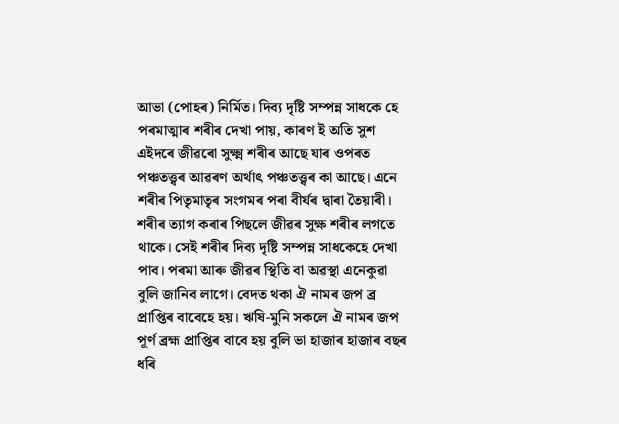আভা (পোহৰ) নির্মিত। দিব্য দৃষ্টি সম্পন্ন সাধকে হে পৰমাত্মাৰ শৰীৰ দেখা পায়, কাৰণ ই অতি সুশ এইদৰে জীৱৰো সুক্ষ্ম শৰীৰ আছে যাৰ ওপৰত পঞ্চতত্ত্বৰ আৱৰণ অৰ্থাৎ পঞ্চতত্ত্বৰ কা আছে। এনে শৰীৰ পিতৃমাতৃৰ সংগমৰ পৰা বীৰ্যৰ দ্বাৰা তৈয়াৰী। শৰীৰ ত্যাগ কৰাৰ পিছলে জীৱৰ সুক্ষ শৰীৰ লগতে থাকে। সেই শৰীৰ দিব্য দৃষ্টি সম্পন্ন সাধকেহে দেখা পাব। পৰমা আৰু জীৱৰ স্থিতি বা অৱস্থা এনেকুৱা বুলি জানিব লাগে। বেদত থকা ঐ নামৰ জপ ব্র প্রাপ্তিৰ বাবেহে হয়। ঋষি-মুনি সকলে ঐ নামৰ জপ পূর্ণ ব্রহ্ম প্রাপ্তিৰ বাবে হয় বুলি ভা হাজাৰ হাজাৰ বছৰ ধৰি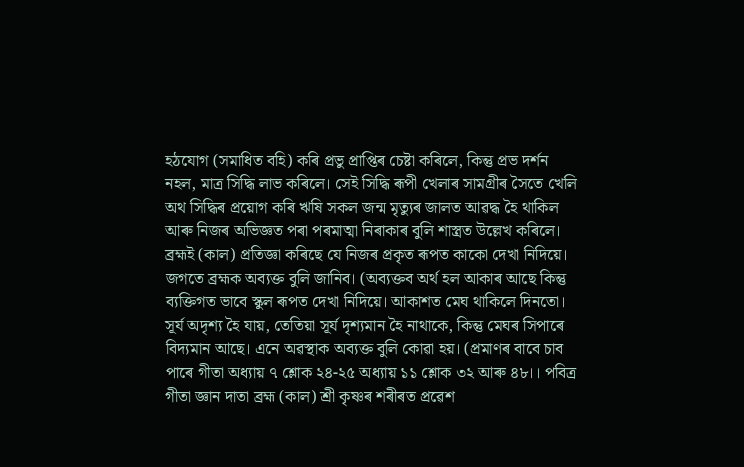হঠযোগ (সমাধিত বহি) কৰি প্ৰভু প্রাপ্তিৰ চেষ্টা কৰিলে, কিন্তু প্রভ দর্শন নহল, মাত্র সিদ্ধি লাভ কৰিলে। সেই সিদ্ধি ৰূপী খেলাৰ সামগ্ৰীৰ সৈতে খেলি অথ সিদ্ধিৰ প্ৰয়োগ কৰি ঋষি সকল জন্ম মৃত্যুৰ জালত আৱদ্ধ হৈ থাকিল আৰু নিজৰ অভিজ্ঞত পৰা পৰমাত্মা নিৰাকাৰ বুলি শাস্ত্ৰত উল্লেখ কৰিলে। ব্ৰহ্মই (কাল) প্রতিজ্ঞা কৰিছে যে নিজৰ প্রকৃত ৰূপত কাকো দেখা নিদিয়ে। জগতে ব্রহ্মক অব্যক্ত বুলি জানিব। (অব্যক্তব অর্থ হল আকাৰ আছে কিন্তু ব্যক্তিগত ভাবে স্কুল ৰূপত দেখা নিদিয়ে। আকাশত মেঘ থাকিলে দিনতো। সূর্য অদৃশ্য হৈ যায়, তেতিয়া সূর্য দৃশ্যমান হৈ নাথাকে, কিন্তু মেঘৰ সিপাৰে বিদ্যমান আছে। এনে অৱস্থাক অব্যক্ত বুলি কোৱা হয়। (প্ৰমাণৰ বাবে চাব পাৰে গীতা অধ্যায় ৭ শ্লোক ২৪-২৫ অধ্যায় ১১ শ্লোক ৩২ আৰু ৪৮।। পবিত্র গীতা জ্ঞান দাতা ব্রহ্ম (কাল) শ্রী কৃষ্ণৰ শৰীৰত প্ৰৱেশ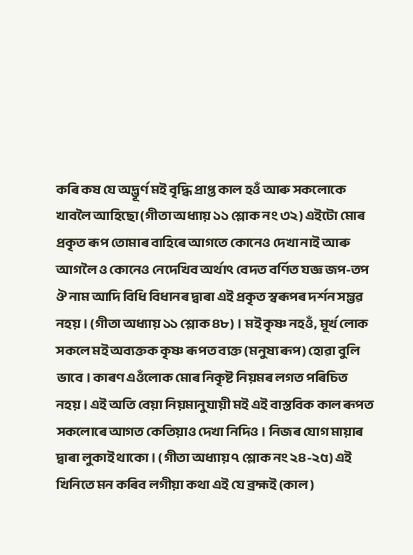কৰি কষ যে অদ্ভূর্ণ মই বৃদ্ধি প্রাপ্ত কাল হওঁ আৰু সকলোকে খাবলৈ আহিছো (গীতা অধ্যায় ১১ শ্লোক নং ৩২) এইটো মোৰ প্ৰকৃত ৰূপ তোমাৰ বাহিৰে আগতে কোনেও দেখা নাই আৰু আগলৈ ও কোনেও নেদেখিব অর্থাৎ বেদত বর্ণিত যজ্ঞ জপ-তপ ঔ নাম আদি বিধি বিধানৰ দ্বাৰা এই প্রকৃত স্বৰূপৰ দৰ্শন সম্ভৱ নহয়। (গীতা অধ্যায় ১১ শ্লোক ৪৮)। মই কৃষ্ণ নহওঁ, মূর্খ লোক সকলে মই অব্যক্তক কৃষ্ণ ৰূপত ব্যক্ত (মনুষ্য ৰূপ) হোৱা বুলি ভাবে। কাৰণ এওঁলোক মোৰ নিকৃষ্ট নিয়মৰ লগত পৰিচিত নহয়। এই অতি বেয়া নিয়মানুযায়ী মই এই বাস্তবিক কাল ৰূপত সকলোৰে আগত কেতিয়াও দেখা নিদিও। নিজৰ যোগ মায়াৰ দ্বাৰা লুকাই থাকো। (গীতা অধ্যায় ৭ শ্লোক নং ২৪-২৫) এই খিনিতে মন কৰিব লগীয়া কথা এই যে ব্রহ্মই (কাল)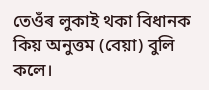তেওঁৰ লুকাই থকা বিধানক কিয় অনুত্তম (বেয়া) বুলি কলে।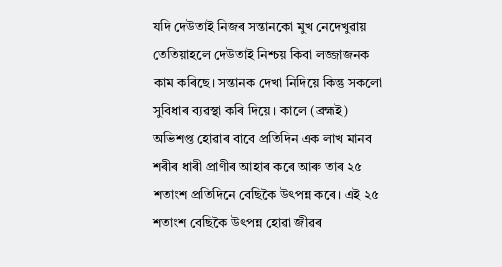যদি দেউতাই নিজৰ সন্তানকো মুখ নেদেখুৱায় তেতিয়াহলে দেউতাই নিশ্চয় কিবা লজ্জাজনক কাম কৰিছে। সন্তানক দেখা নিদিয়ে কিন্তু সকলো সুবিধাৰ ব্যৱস্থা কৰি দিয়ে। কালে (ব্রহ্মই) অভিশপ্ত হোৱাৰ বাবে প্রতিদিন এক লাখ মানব শৰীৰ ধাৰী প্ৰাণীৰ আহাৰ কৰে আৰু তাৰ ২৫ শতাংশ প্রতিদিনে বেছিকৈ উৎপন্ন কৰে। এই ২৫ শতাংশ বেছিকৈ উৎপন্ন হোৱা জীৱৰ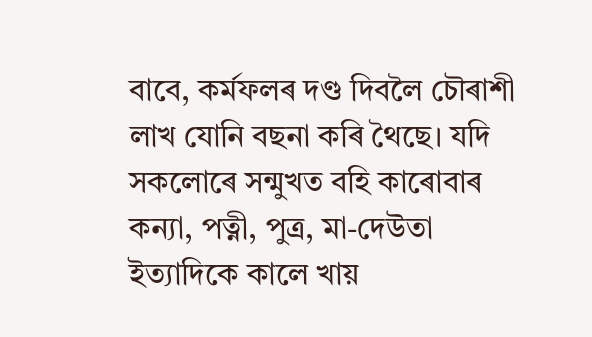বাবে, কর্মফলৰ দণ্ড দিবলৈ চৌৰাশী লাখ যোনি বছনা কৰি থৈছে। যদি সকলোৰে সন্মুখত বহি কাৰোবাৰ কন্যা, পত্নী, পুত্র, মা-দেউতা ইত্যাদিকে কালে খায়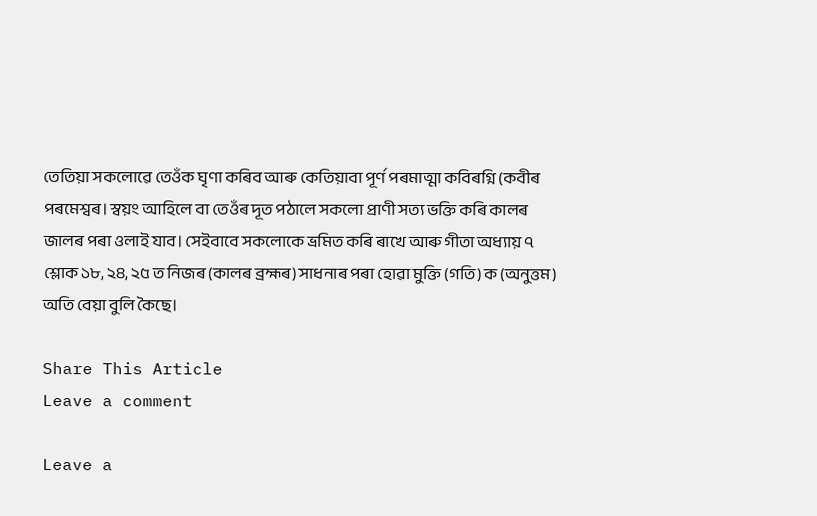তেতিয়া সকলোৱে তেওঁক ঘৃণা কৰিব আৰু কেতিয়াবা পূৰ্ণ পৰমাত্মা কবিৰগ্নি (কবীৰ পৰমেশ্বৰ। স্বয়ং আহিলে বা তেওঁৰ দূত পঠালে সকলো প্রাণী সত্য ভক্তি কৰি কালৰ জালৰ পৰা ওলাই যাব। সেইবাবে সকলোকে ভ্রমিত কৰি ৰাখে আৰু গীতা অধ্যায় ৭ শ্লোক ১৮, ২৪, ২৫ ত নিজৰ (কালৰ ব্ৰহ্মৰ) সাধনাৰ পৰা হোৱা মুক্তি (গতি) ক (অনুত্তম) অতি বেয়া বুলি কৈছে।

Share This Article
Leave a comment

Leave a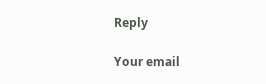Reply

Your email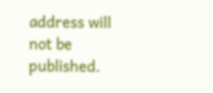address will not be published.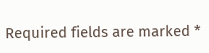Required fields are marked *